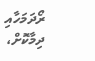ރޯދަމަހާއި ދިމާކޮށް،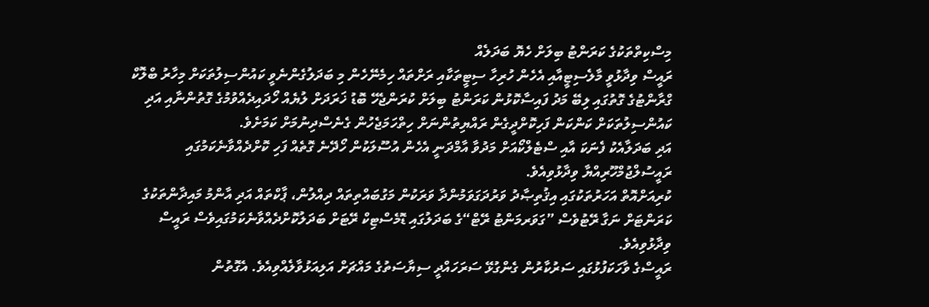މިސްކިތްތަކުގެ ކަރަންޓު ބިލަށް ހެޔޮ ބަދަލެއް
ރައީސް ވިދާޅުވީ މާލެސިޓީއާއި އެހެން ހުރިހާ ސިޓީތަކާއި ރަށްތައް ހިމެނޭހެން މި ބަދަލުގެންނެވީ ކައުންސިލުތަކަށް މިހާރު ބްލޮކް ގްރާންޓުގެ ގޮތުގައި ލިބޭ މަދު ފައިސާކޮޅުން ކަރަންޓު ބިލަށް ކުރަންޖެހޭ ބޮޑު ޚަރަދަށް ލުޔެއް ހޯދައިދެއްވުމުގެ ގޮތުންނާއި އަދި ކައުންސިލުތަކަށް ކަންކަން ފަހިކޮށްދީގެން ރައްޔިތުންނަށް ހިތްހަމަޖެހުން ގެނެސްދިނުމަށް ކަމަށެވެ.
އަދި ބަދަލާއެކު ފެނަކަ އާއި ސްޓެލްކޯއަށް މަދުވާ އާމްދަނީ އެހެން އުސޫލަކުން ހޯދޭނެ ގޮތެއް ފަހި ކޮށްދެއްވާނެކަމުގައި ރައީސުލްޖުމްހޫރިއްޔާ ވިދާޅުވިއެވެ.
ކުރިއަށްއޮތް އަހަރުތަކުގައި އިޤުތިޞާދު ވަރުދަގަވަމުންދާ ވަރަކުން މަގުބައްތިތައް ދިއްލުން، ޕާކްތައް އަދި އާންމު މައިދާންތަކުގެ ކަރަންޓަށް ނަގާ ރޭޓުވެސް ”ގަވަރމަންޓު ރޭޓް“ގެ ބަދަލުގައި ޑޮމެސްޓިކް ރޭޓަށް ބަދަލުކޮށްދެއްވާނެކަމުގައިވެސް ރައީސް ވިދާޅުވިއެވެ.
ރައީސްގެ ވާހަކަފުޅުގައި ސަރުކާރުން ގެންގުޅޭ ސަރަހައްދީ ސިޔާސަތުގެ މައްޗަށް އަލިއަޅުވާލެއްވިއެވެ. އެގޮތުން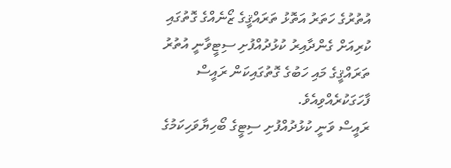އުތުރުގެ ހަތަރު އަތޮޅު ތަރައްޤީގެ ޒޯނެއްގެ ގޮތުގައި ކުރިއަށް ގެންދާއިރު ކުޅުދުއްފުށި ސިޓީވާނީ އުތުރު ތަރައްޤީގެ މައި ހަބުގެ ގޮތުގައިކަން ރައީސް ފާހަގަކުރެއްވިއެވެ.
ރައީސް ވަނީ ކުޅުދުއްފުށި ސިޓީގެ ބޯހިޔާވަހިކަމުގެ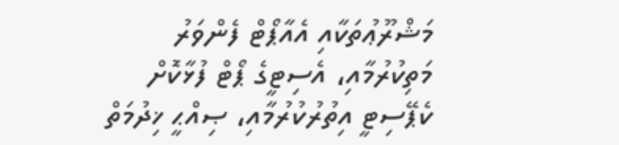މަޝްރޫޢުތަކާއި އެއާޕޯޓް ފެންވަރު މަތިކުރުމާއި، އެސިޓީގެ ޕޯޓް ފުޅާކޮށް ކެޕޭސިޓީ އިތުރުކުރުމާއި، ޞިއްޙީ ޚިދުމަތް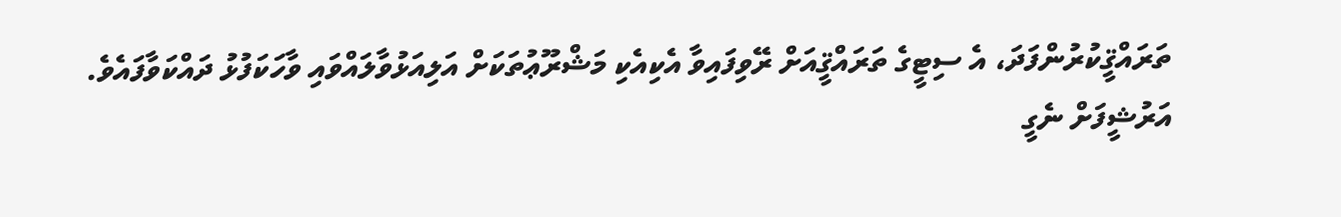ތަރައްޤީކުރުންފަދަ، އެ ސިޓީގެ ތަރައްޤީއަށް ރޭވިފައިވާ އެކިއެކި މަޝްރޫޢުތަކަށް އަލިއަޅުވާލައްވައި ވާހަކަފުޅު ދައްކަވާފައެވެ.
އަރުޝީފަށް ނެގީ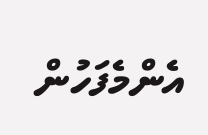އެންމެފަހުން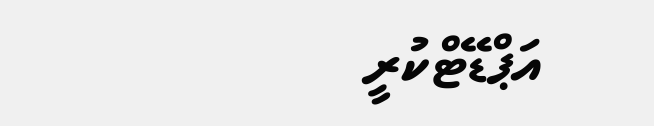އަޕްޑޭޓްކުރީ